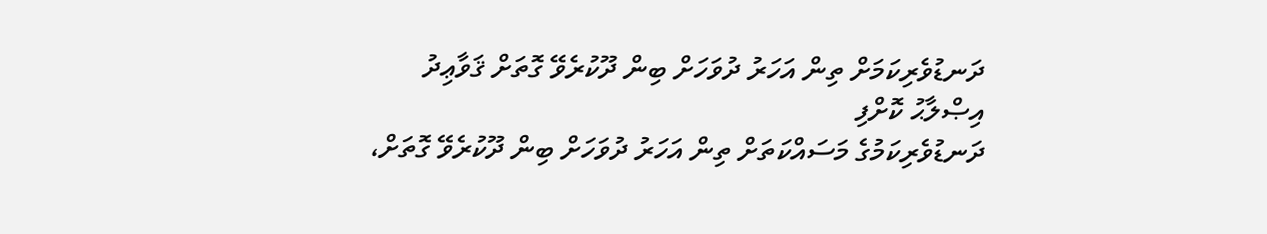ދަނޑުވެރިކަމަށް ތިން އަހަރު ދުވަހަށް ބިން ދޫކުރެވޭ ގޮތަށް ޤަވާޢިދު އިޞްލާޙު ކޮށްފި
ދަނޑުވެރިކަމުގެ މަސައްކަތަށް ތިން އަހަރު ދުވަހަށް ބިން ދޫކުރެވޭ ގޮތަށް،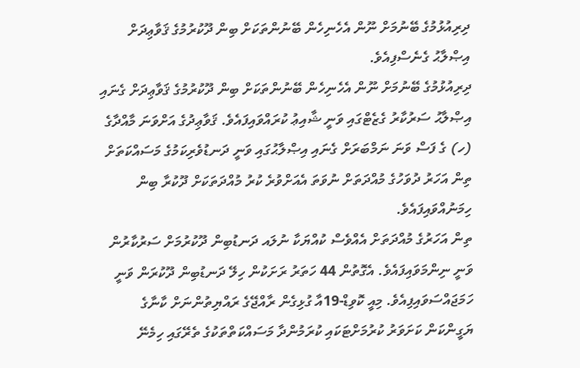ދިރިއުޅުމުގެ ބޭނުމަށް ނޫން އެހެނިހެން ބޭނުންތަކަށް ބިން ދޫކުރުމުގެ ޤަވާޢިދަށް އިޞްލާޙު ގެނެސްފިއެވެ.
ދިރިއުޅުމުގެ ބޭނުމަށް ނޫން އެހެނިހެން ބޭނުންތަކަށް ބިން ދޫކުރުމުގެ ޤަވާޢިދަށް ގެނައި އިޞްލާޙު ސަރުކާރު ގެޒެޓްގައި ވަނީ ޝާއިޢު ކުރައްވައިފައެވެ. ޤަވާޢިދުގެ އަށްވަނަ މާއްދާގެ (ހ) ގެ ފަސް ވަނަ ނަމްބަރަށް ގެނައި އިޞްލާޙުގައި ވަނީ ދަނޑުވެރިކަމުގެ މަސައްކަތަށް ތިން އަހަރު ދުވަހުގެ މުއްދަތަށް ނުވަތަ އެއަށްވުރެ ކުރު މުއްދަތަކަށް ދޫކުރާ ބިން ހިމަނުއްވައިފައެވެ.
ތިން އަހަރުގެ މުއްދަތަށް އެއްވެސް ކުއްޔަކާ ނުލައ ދަނޑުބިން ދޫކުރުމަށް ސަރުކާރުން ވަނީ ނިންމަވައިފައެވެ. އެގޮތުން 44 ހަތަރު ރަށަކުން ހިލޭ ދަނޑުބިން ދޫކުރަން ވަނީ ހަމަޖައްސަވައިފިއެވެ. މިއީ ކޮވިޑް-19އާ ގުޅިގެން ރާއްޖޭގެ ރައްޔިތުންނަށް ކާނާގެ ޔަގީންކަން ކަށަވަރު ކުރުމަށްޓަކައި ކުރަމުންދާ މަސައްކަތްތަކުގެ ތެރޭގައި ހިމެނޭ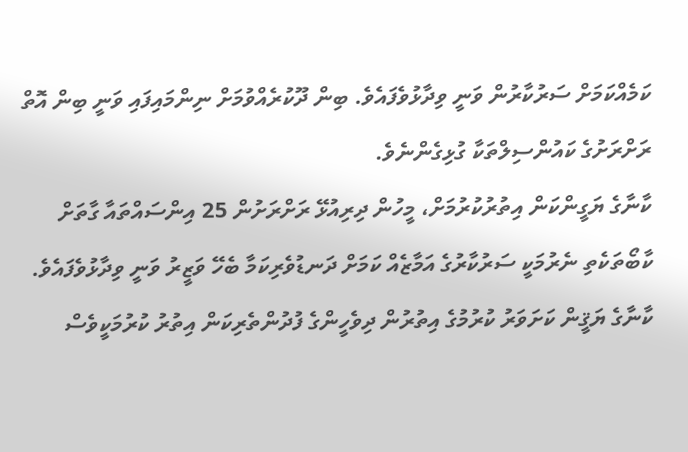ކަމެއްކަމަށް ސަރުކާރުން ވަނީ ވިދާޅުވެފައެވެ. ބިން ދޫކުރެއްވުމަށް ނިންމައިފައި ވަނީ ބިން އޮތް ރަށްރަށުގެ ކައުންސިލްތަކާ ގުޅިގެންނެވެ.
ކާނާގެ ޔަގީންކަން އިތުރުކުރުމަށް، މީހުން ދިރިއުޅޭ ރަށްރަށުން 25 އިންސައްތައާ ގާތަށް ކާބޯތަކެތި ނެރުމަކީ ސަރުކާރުގެ އަމާޒެއް ކަމަށް ދަނޑުވެރިކަމާ ބެހޭ ވަޒީރު ވަނީ ވިދާޅުވެފައެވެ. ކާނާގެ ޔަޤީން ކަށަވަރު ކުރުމުގެ އިތުރުން ދިވެހީންގެ ފުދުންތެރިކަން އިތުރު ކުރުމަކީވެސް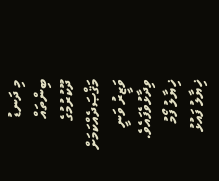މި ދަނޑު ބިންތައް ދޫކުރުމުގެ މަޤްޞަދެއްކަމަށް ވަޒީރު ވަނީ ވިދާޅުވެފައެވެ.
ޚިޔާލު ފޯމު
ޚިޔާލު ފައުޅު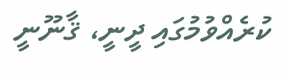ކުރެއްވުމުގައި ދީނީ، ޤާނޫނީ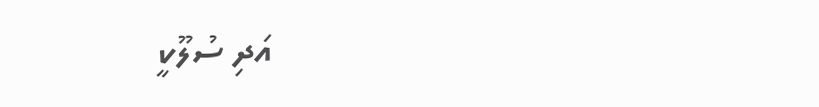އަދި ސުލޫކީ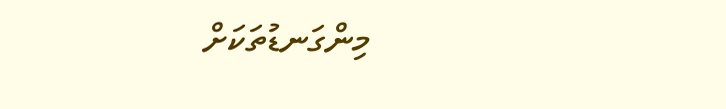މިންގަނޑުތަކަށް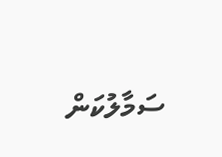ސަމާލުކަން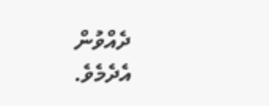ދެއްވުން އެދެމެވެ.